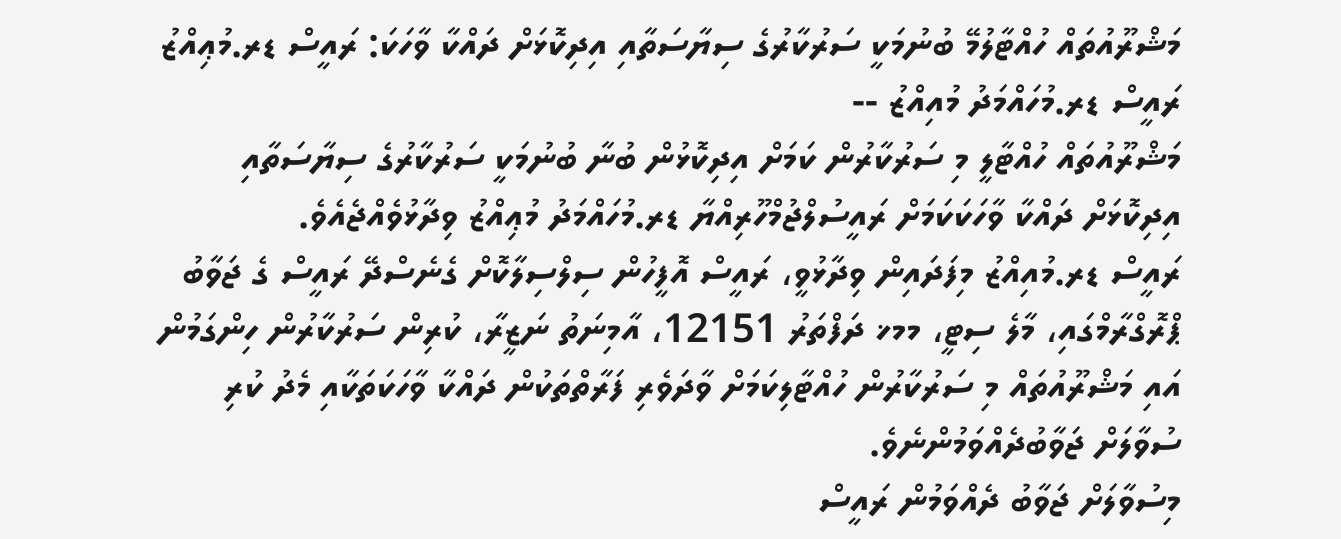މަޝްރޫއުތައް ހުއްޓާލުމޭ ބުނުމަކީ ސަރުކާރުގެ ސިޔާސަތާއި އިދިކޮޅަށް ދައްކާ ވާހަކަ: ރައީސް ޑރ.މުޢިއްޒު
ރައީސް ޑރ.މުހައްމަދު މުއިއްޒު --
މަޝްރޫއުތައް ހުއްޓާލީ މި ސަރުކާރުން ކަމަށް އިދިކޮޅުން ބުނާ ބުނުމަކީ ސަރުކާރުގެ ސިޔާސަތާއި އިދިކޮޅަށް ދައްކާ ވާހަކަކަމަށް ރައީސުލްޖުމްހޫރިއްޔާ ޑރ.މުހައްމަދު މުޢިއްޒު ވިދާޅުވެއްޖެއެވެ.
ރައީސް ޑރ.މުއިއްޒު މިފަދައިން ވިދާޅުވީ، ރައީސް އޮފީހުން ސިލްސިލާކޮށް ގެނެސްދޭ ރައީސް ގެ ޖަވާބު ޕްރޮގްރާމްގައި، މާލެ ސިޓީ، މމޚ ދަފްތަރު 12151، އާމިނަތު ނަޒީރާ، ކުރިން ސަރުކާރުން ހިންގަމުން އައި މަޝްރޫއުތައް މި ސަރުކާރުން ހުއްޓާލިކަމަށް ވާދަވެރި ފަރާތްތަކުން ދައްކާ ވާހަކަތަކާއި މެދު ކުރި ސުވާލަށް ޖަވާބުދެއްވަމުންނެވެ.
މިސުވާލަށް ޖަވާބު ދެއްވަމުން ރައީސް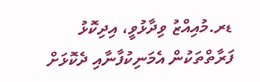ޑރ.މުއިއްޒު ވިދާޅުވީ، އިދިކޮޅު ފަރާތްތަކުން އެމަނިކުފާނާއި ދެކޮޅަށް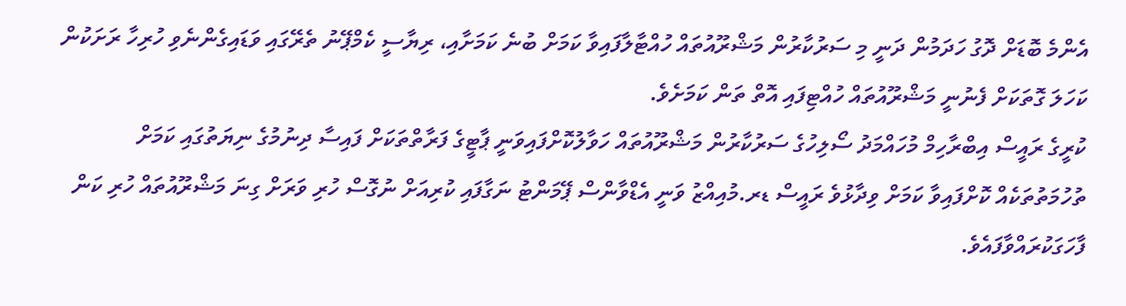އެންމެ ބޮޑަށް ދޮގު ހަދަމުން ދަނީ މި ސަރުކާރުން މަޝްރޫއުތައް ހުއްޓާލާފައިވާ ކަމަށް ބުނެ ކަމަށާއި، ރިޔާސީ ކެމްޕޭނު ތެރޭގައި ވަޑައިގެންނެވި ހުރިހާ ރަށަކުން ކަހަލަ ގޮތަކަށް ފެނުނީ މަޝްރޫއުތައް ހުއްޓިފައި އޮތް ތަން ކަމަށެވެ.
ކުރީގެ ރައީސް އިބްރާހިމް މުހައްމަދު ސޯލިހުގެ ސަރުކާރުން މަޝްރޫއުތައް ހަވާލުކޮށްފައިވަނީ ޕާޓީގެ ފަރާތްތަކަށް ފައިސާ ދިނުމުގެ ނިޔަތުގައި ކަމަށް ތުހުމަތުތަކެއް ކޮށްފައިވާ ކަމަށް ވިދާޅުވެ ރައީސް ޑރ.މުއިއްޒު ވަނީ އެޑްވާންސް ޕޭމަންޓު ނަގާފައި ކުރިއަށް ނުގޮސް ހުރި ވަރަށް ގިނަ މަޝްރޫއުތައް ހުރި ކަން ފާހަގަކުރައްވާފައެވެ.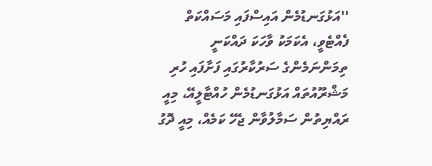''އަޅުގަނޑުމެން އައިސްފައި މަސައްކަތް ފެއްޓެވީ، އެކަމަކު ވާހަކަ ދައްކަނީ ތިމަންނަމެންގެ ސަރުކާރުގައި ފަށާފައި ހުރި މަޝްރޫއުތައް އަޅުގަނޑުމެން ހުއްޓާލީއޭ، މިއީ ރައްޔިތުން ސަމާލުވާން ޖެހޭ ކަމެއް، މިއީ ދޮގު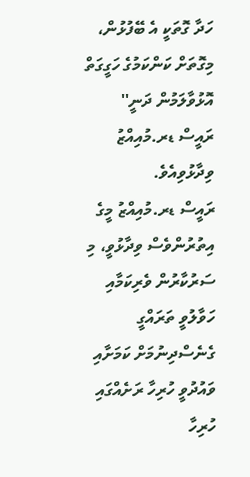ހަދާ ގޮތަކީ އެ ބޭފުޅުން، މިގޮތަށް ކަންކަމުގެ ހަގީގަތް އޮޅުވާލަމުން ދަނީ''
ރައީސް ޑރ.މުއިއްޒު ވިދާޅުވިއެވެ.
ރައީސް ޑރ.މުއިއްޒު މީގެ އިތުރުންވެސް ވިދާޅުވީ، މި ސަރުކާރުން ވެރިކަމާއި ހަވާލުވީ ތަރައްގީ ގެނެސްދިނުމަށް ކަމަށާއި ވައުދުވީ ހުރިހާ ރަށެއްގައި ހުރިހާ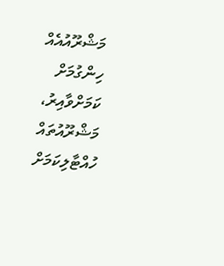މަޝްރޫއުއެއް ހިންގުމަށް ކަމަށްވާއިރު، މަޝްރޫއުތައް ހުއްޓާލިކަމަށް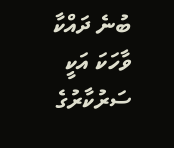ބުނެ ދައްކާ ވާހަކަ އަކީ ސަރުކާރުގެ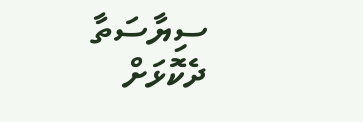ސިޔާސަތާ ދެކޮޅަށް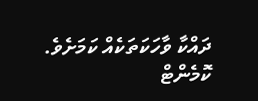ދައްކާ ވާހަކަތަކެއް ކަމަށެވެ.
ކޮމެންޓް